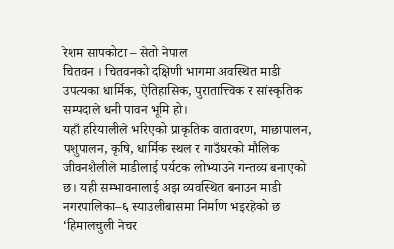रेशम सापकोटा – सेतो नेपाल
चितवन । चितवनको दक्षिणी भागमा अवस्थित माडी उपत्यका धार्मिक, ऐतिहासिक, पुरातात्त्विक र सांस्कृतिक सम्पदाले धनी पावन भूमि हो।
यहाँ हरियालीले भरिएको प्राकृतिक वातावरण, माछापालन, पशुपालन, कृषि, धार्मिक स्थल र गाउँघरको मौलिक जीवनशैलीले माडीलाई पर्यटक लोभ्याउने गन्तव्य बनाएको छ। यही सम्भावनालाई अझ व्यवस्थित बनाउन माडी नगरपालिका–६ स्याउलीबासमा निर्माण भइरहेको छ ‘हिमालचुली नेचर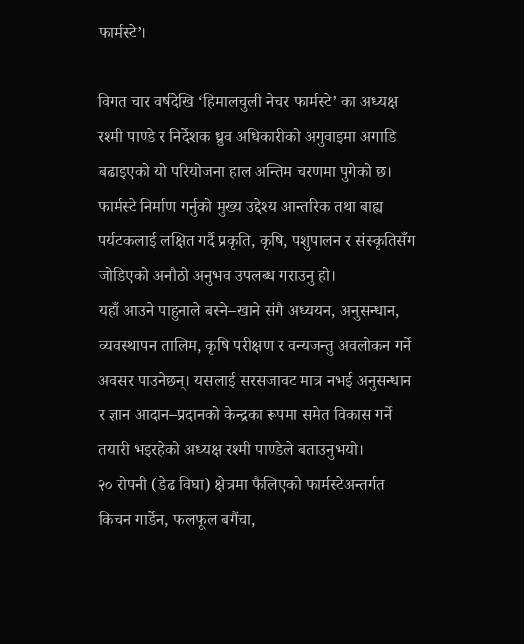फार्मस्टे’।

विगत चार वर्षदेखि ‘हिमालचुली नेचर फार्मस्टे’ का अध्यक्ष रश्मी पाण्डे र निर्देशक ध्रुव अधिकारीको अगुवाइमा अगाडि बढाइएको यो परियोजना हाल अन्तिम चरणमा पुगेको छ।
फार्मस्टे निर्माण गर्नुको मुख्य उद्देश्य आन्तरिक तथा बाह्य पर्यटकलाई लक्षित गर्दै प्रकृति, कृषि, पशुपालन र संस्कृतिसँग जोडिएको अनौठो अनुभव उपलब्ध गराउनु हो।
यहाँ आउने पाहुनाले बस्ने–खाने संगै अध्ययन, अनुसन्धान, व्यवस्थापन तालिम, कृषि परीक्षण र वन्यजन्तु अवलोकन गर्ने अवसर पाउनेछन्। यसलाई सरसजावट मात्र नभई अनुसन्धान र ज्ञान आदान–प्रदानको केन्द्रका रूपमा समेत विकास गर्ने तयारी भइरहेको अध्यक्ष रश्मी पाण्डेले बताउनुभयो।
२० रोपनी (डेढ विघा) क्षेत्रमा फैलिएको फार्मस्टेअन्तर्गत किचन गार्डेन, फलफूल बगैंचा,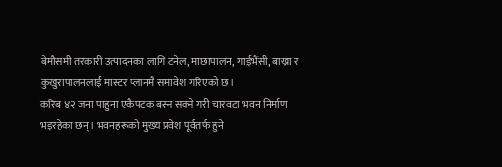बेमौसमी तरकारी उत्पादनका लागि टनेल, माछापालन, गाईभैंसी, बाख्रा र कुखुरापालनलाई मास्टर प्लानमै समावेश गरिएको छ।
करिब ४२ जना पाहुना एकैपटक बस्न सक्ने गरी चारवटा भवन निर्माण भइरहेका छन्। भवनहरूको मुख्य प्रवेश पूर्वतर्फ हुने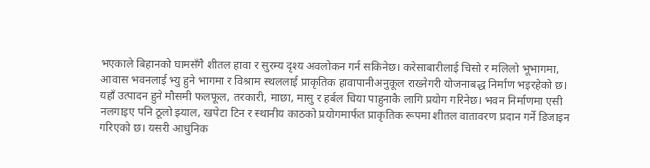भएकाले बिहानको घामसँगै शीतल हावा र सुरम्य दृश्य अवलोकन गर्न सकिनेछ। करेसाबारीलाई चिसो र मलिलो भूभागमा, आवास भवनलाई भ्यु हुने भागमा र विश्राम स्थललाई प्राकृतिक हावापानीअनुकूल राख्नेगरी योजनाबद्ध निर्माण भइरहेको छ।
यहाँ उत्पादन हुने मौसमी फलफूल, तरकारी, माछा, मासु र हर्बल चिया पाहुनाकै लागि प्रयोग गरिनेछ। भवन निर्माणमा एसी नलगाइए पनि ठूलो झ्याल, खपेटा टिन र स्थानीय काठको प्रयोगमार्फत प्राकृतिक रूपमा शीतल वातावरण प्रदान गर्ने डिजाइन गरिएको छ। यसरी आधुनिक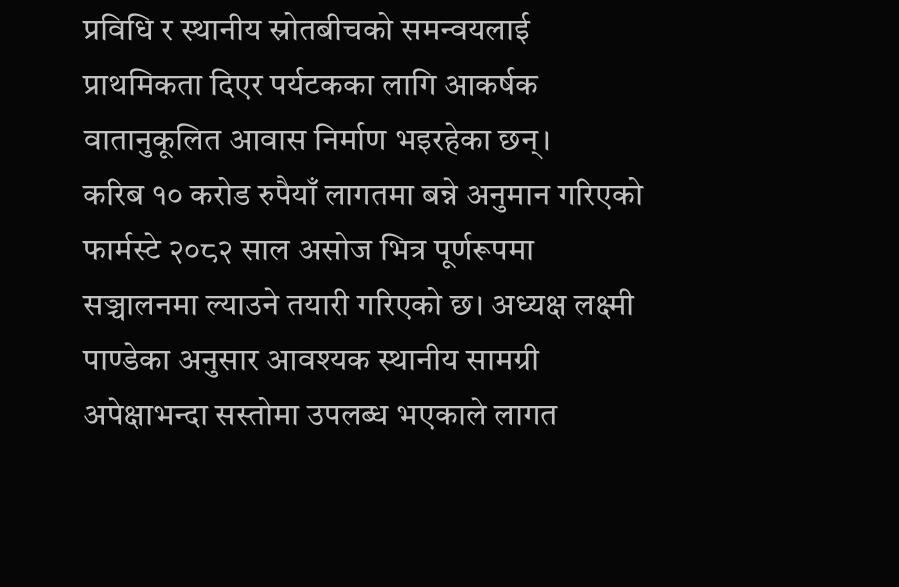प्रविधि र स्थानीय स्रोतबीचको समन्वयलाई प्राथमिकता दिएर पर्यटकका लागि आकर्षक वातानुकूलित आवास निर्माण भइरहेका छन्।
करिब १० करोड रुपैयाँ लागतमा बन्ने अनुमान गरिएको फार्मस्टे २०८२ साल असोज भित्र पूर्णरूपमा सञ्चालनमा ल्याउने तयारी गरिएको छ। अध्यक्ष लक्ष्मी पाण्डेका अनुसार आवश्यक स्थानीय सामग्री अपेक्षाभन्दा सस्तोमा उपलब्ध भएकाले लागत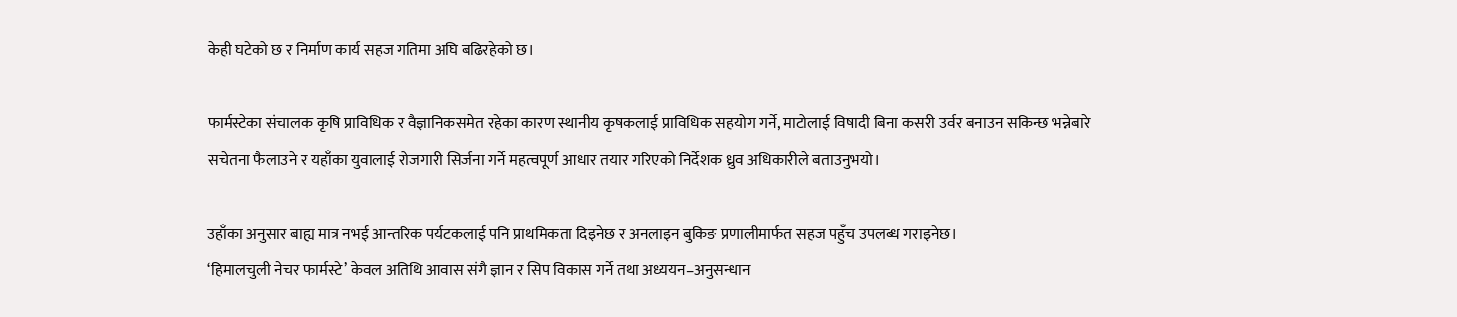केही घटेको छ र निर्माण कार्य सहज गतिमा अघि बढिरहेको छ।

फार्मस्टेका संचालक कृषि प्राविधिक र वैज्ञानिकसमेत रहेका कारण स्थानीय कृषकलाई प्राविधिक सहयोग गर्ने, माटोलाई विषादी बिना कसरी उर्वर बनाउन सकिन्छ भन्नेबारे सचेतना फैलाउने र यहाँका युवालाई रोजगारी सिर्जना गर्ने महत्वपूर्ण आधार तयार गरिएको निर्देशक ध्रुव अधिकारीले बताउनुभयो।

उहाँका अनुसार बाह्य मात्र नभई आन्तरिक पर्यटकलाई पनि प्राथमिकता दिइनेछ र अनलाइन बुकिङ प्रणालीमार्फत सहज पहुँच उपलब्ध गराइनेछ।
‘हिमालचुली नेचर फार्मस्टे’ केवल अतिथि आवास संगै ज्ञान र सिप विकास गर्ने तथा अध्ययन–अनुसन्धान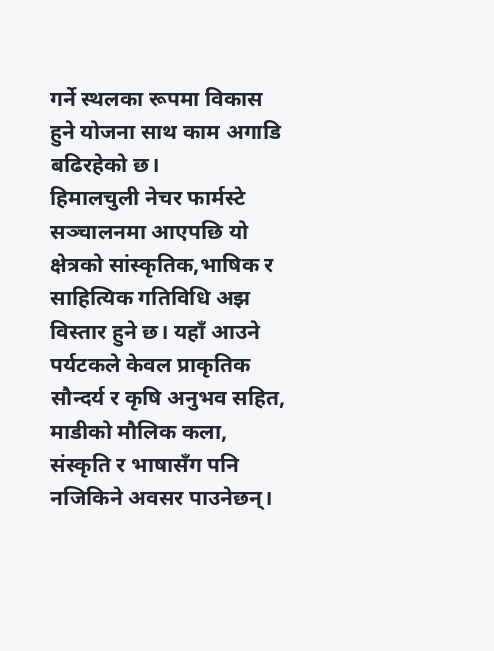गर्ने स्थलका रूपमा विकास हुने योजना साथ काम अगाडि बढिरहेको छ।
हिमालचुली नेचर फार्मस्टे सञ्चालनमा आएपछि यो क्षेत्रको सांस्कृतिक,भाषिक र साहित्यिक गतिविधि अझ विस्तार हुने छ। यहाँ आउने पर्यटकले केवल प्राकृतिक सौन्दर्य र कृषि अनुभव सहित, माडीको मौलिक कला, संस्कृति र भाषासँग पनि नजिकिने अवसर पाउनेछन्।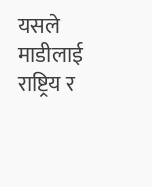यसले माडीलाई राष्ट्रिय र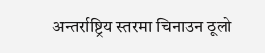अन्तर्राष्ट्रिय स्तरमा चिनाउन ठूलो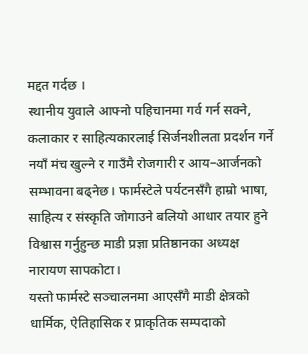मद्दत गर्दछ ।
स्थानीय युवाले आफ्नो पहिचानमा गर्व गर्न सक्ने, कलाकार र साहित्यकारलाई सिर्जनशीलता प्रदर्शन गर्ने नयाँ मंच खुल्ने र गाउँमै रोजगारी र आय–आर्जनको सम्भावना बढ्नेछ। फार्मस्टेले पर्यटनसँगै हाम्रो भाषा, साहित्य र संस्कृति जोगाउने बलियो आधार तयार हुने विश्वास गर्नुहुन्छ माडी प्रज्ञा प्रतिष्ठानका अध्यक्ष नारायण सापकोटा।
यस्तो फार्मस्टे सञ्चालनमा आएसँगै माडी क्षेत्रको धार्मिक, ऐतिहासिक र प्राकृतिक सम्पदाको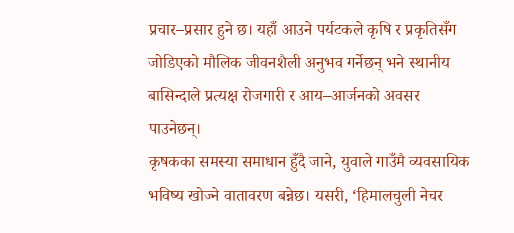प्रचार–प्रसार हुने छ। यहाँ आउने पर्यटकले कृषि र प्रकृतिसँग जोडिएको मौलिक जीवनशैली अनुभव गर्नेछन् भने स्थानीय बासिन्दाले प्रत्यक्ष रोजगारी र आय–आर्जनको अवसर पाउनेछन्।
कृषकका समस्या समाधान हुँदै जाने, युवाले गाउँमै व्यवसायिक भविष्य खोज्ने वातावरण बन्नेछ। यसरी, ‘हिमालचुली नेचर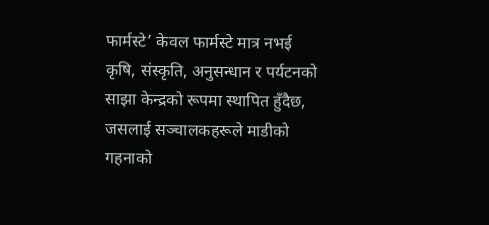फार्मस्टे’ केवल फार्मस्टे मात्र नभई कृषि, संस्कृति, अनुसन्धान र पर्यटनको साझा केन्द्रको रूपमा स्थापित हुँदैछ, जसलाई सञ्चालकहरूले माडीको गहनाको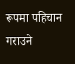रूपमा पहिचान गराउने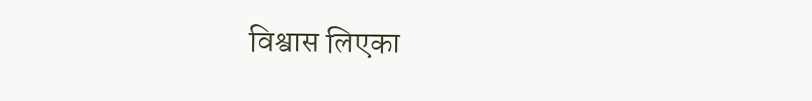विश्वास लिएका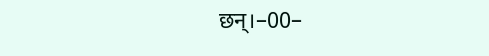छन्।–00–